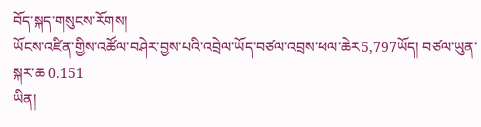བོད་སྐད་གསུངས་རོགས།
ཡོངས་འཛིན་གྱིས་འཚོལ་བཤེར་བྱས་པའི་འབྲེལ་ཡོད་བཙལ་འབྲས་ཕལ་ཆེར5,797ཡོད། བཙལ་ཡུན་སྐར་ཆ 0.151
ཡིན།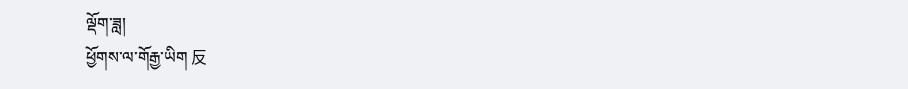ལྡོག་ཟླ།
ཕྱོགས་ལ་གོརྒྱ་ཡིག 反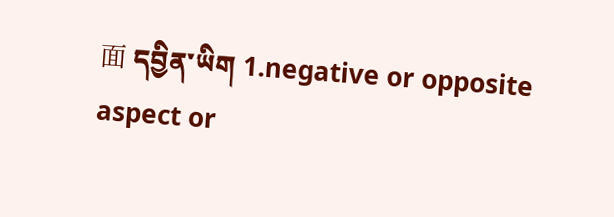面 དབྱིན་ཡིག 1.negative or opposite aspect or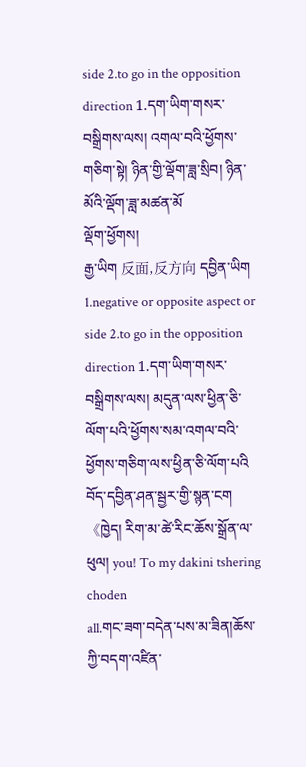side 2.to go in the opposition direction 1.དག་ཡིག་གསར་བསྒྲིགས་ལས། འགལ་བའི་ཕྱོགས་གཅིག་སྟེ། ཉིན་གྱི་ལྡོག་ཟླ་སྲིབ། ཉིན་མོའི་ལྡོག་ཟླ་མཚན་མོ
ལྡོག་ཕྱོགས།
རྒྱ་ཡིག 反面,反方向 དབྱིན་ཡིག 1.negative or opposite aspect or side 2.to go in the opposition direction 1.དག་ཡིག་གསར་བསྒྲིགས་ལས། མདུན་ལས་ཕྱིན་ཅི་ལོག་པའི་ཕྱོགས་སམ་འགལ་བའི་ཕྱོགས་གཅིག་ལས་ཕྱིན་ཅི་ལོག་པའི
བོད་དབྱིན་ཤན་སྦྱར་གྱི་སྙན་ངག 《ཁྱེད། རིག་མ་ཚེ་རིང་ཆོས་སྒྲོན་ལ་ཕུལ། you! To my dakini tshering choden
all.གང་ཟག་བདེན་པས་མ་ཟིན།ཆོས་ཀྱི་བདག་འཛིན་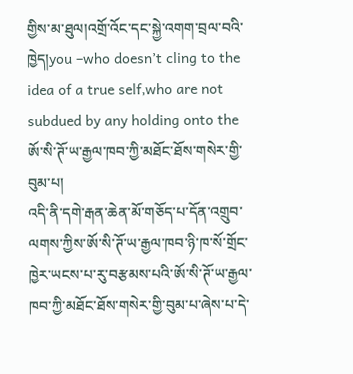གྱིས་མ་ཐུལ།འགྲོ་འོང་དང་སྐྱེ་འགག་བྲལ་བའི་ཁྱེད།you –who doesn’t cling to the idea of a true self,who are not subdued by any holding onto the
ཨོ་སི་ཊོ་ཡ་རྒྱལ་ཁབ་ཀྱི་མཐོང་ཐོས་གསེར་གྱི་བུམ་པ།
འདི་ནི་དགེ་རྒན་ཆེན་མོ་གཅོད་པ་དོན་འགྲུབ་ལགས་ཀྱིས་ཨོ་སི་ཊོ་ཡ་རྒྱལ་ཁབ་ཉི་ཁ་སོ་གྲོང་ཁྱེར་ཡངས་པ་རུ་བརྩམས་པའི་ཨོ་སི་ཊོ་ཡ་རྒྱལ་ཁབ་ཀྱི་མཐོང་ཐོས་གསེར་གྱི་བུམ་པ་ཞེས་པ་དེ་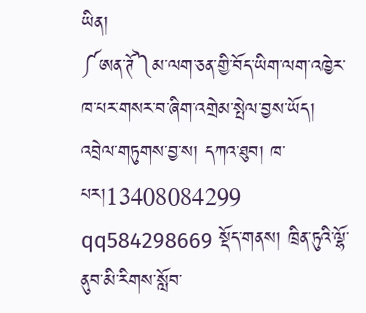ཡིན།
༼ཨན་ཊོ༽མ་ལག་ཅན་གྱི་བོད་ཡིག་ལག་འཁྱེར་ཁ་པར་གསར་བ་ཞིག་འགྲེམ་སྤེལ་བྱས་ཡོད།
འབྲེལ་གཏུགས་བྱ་ས། དཀའ་ཐུབ། ཁ་པར།13408084299 qq584298669 སྡོད་གནས། ཁྲིན་ཏུའི་ལྷོ་ནུབ་མི་རིགས་སློབ་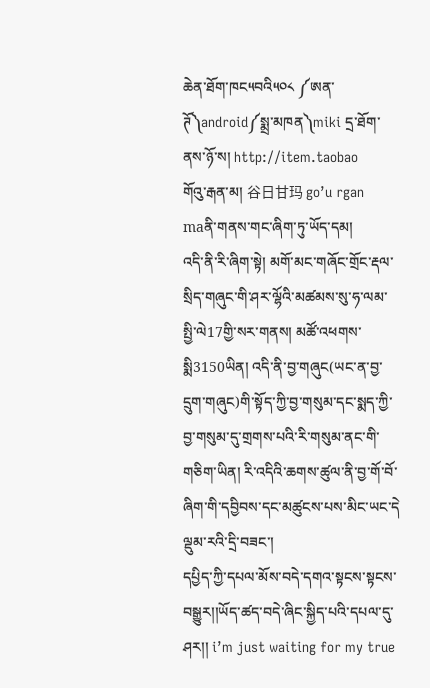ཆེན་ཐོག་ཁང༥བའི༥༠༨ ༼ཨན་ཊོ༽android༼སྨྲ་མཁན༽miki དྲ་ཐོག་ནས་ཉོ་ས། http://item.taobao
གོའུ་རྒན་མ། 谷日甘玛 go’u rgan maནི་གནས་གང་ཞིག་ཏུ་ཡོད་དམ།
འདི་ནི་རི་ཞིག་སྟེ། མགོ་མང་གཞོང་གྲོང་རྡལ་སྲིད་གཞུང་གི་ཤར་ལྷོའི་མཚམས་སུ་ཧ་ལམ་སྤྱི་ལེ17གྱི་སར་གནས། མཚོ་འཕགས་སྨི3150ཡིན། འདི་ནི་བྱ་གཞུང(ཡང་ན་བྱ་དྲུག་གཞུང)གི་སྟོད་ཀྱི་བྱ་གསུམ་དང་སྨད་ཀྱི་བྱ་གསུམ་དུ་གྲགས་པའི་རི་གསུམ་ནང་གི་གཅིག་ཡིན། རི་འདིའི་ཆགས་ཚུལ་ནི་བྱ་གོ་བོ་ཞིག་གི་དབྱིབས་དང་མཚུངས་པས་མིང་ཡང་དེ
ལྡུམ་རའི་དྲི་བཟང་།
དཔྱིད་ཀྱི་དཔལ་མོས་བདེ་དགའ་སྟངས་སྟངས་བསྒྱུར།།ཡོད་ཚད་བདེ་ཞིང་སྐྱིད་པའི་དཔལ་དུ་ཤར།། i’m just waiting for my true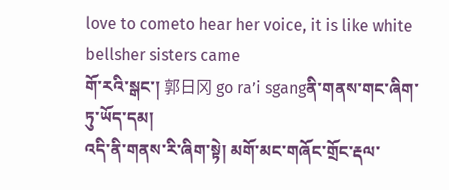love to cometo hear her voice, it is like white bellsher sisters came
གོ་རའི་སྒང་། 郭日冈 go ra’i sgangནི་གནས་གང་ཞིག་ཏུ་ཡོད་དམ།
འདི་ནི་གནས་རི་ཞིག་སྟེ། མགོ་མང་གཞོང་གྲོང་རྡལ་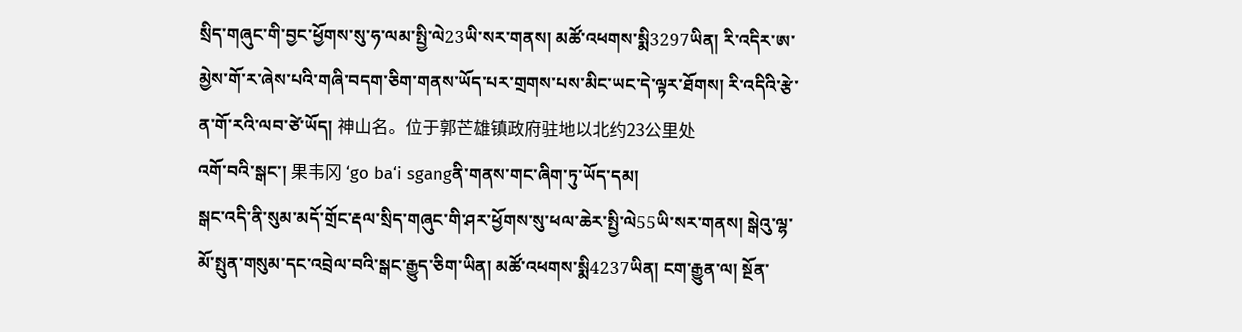སྲིད་གཞུང་གི་བྱང་ཕྱོགས་སུ་ཧ་ལམ་སྤྱི་ལེ23ཡི་སར་གནས། མཚོ་འཕགས་སྨི3297ཡིན། རི་འདིར་ཨ་མྱེས་གོ་ར་ཞེས་པའི་གཞི་བདག་ཅིག་གནས་ཡོད་པར་གྲགས་པས་མིང་ཡང་དེ་ལྟར་ཐོགས། རི་འདིའི་རྩེ་ན་གོ་རའི་ལབ་ཙེ་ཡོད། 神山名。位于郭芒雄镇政府驻地以北约23公里处
འགོ་བའི་སྒང་། 果韦冈 ‘go ba‘i sgangནི་གནས་གང་ཞིག་ཏུ་ཡོད་དམ།
སྒང་འདི་ནི་སུམ་མདོ་གྲོང་རྡལ་སྲིད་གཞུང་གི་ཤར་ཕྱོགས་སུ་ཕལ་ཆེར་སྤྱི་ལེ55ཡི་སར་གནས། སྒེའུ་ལྷ་མོ་སྤུན་གསུམ་དང་འབྲེལ་བའི་སྒང་རྒྱུད་ཅིག་ཡིན། མཚོ་འཕགས་སྨི4237ཡིན། ངག་རྒྱུན་ལ། སྔོན་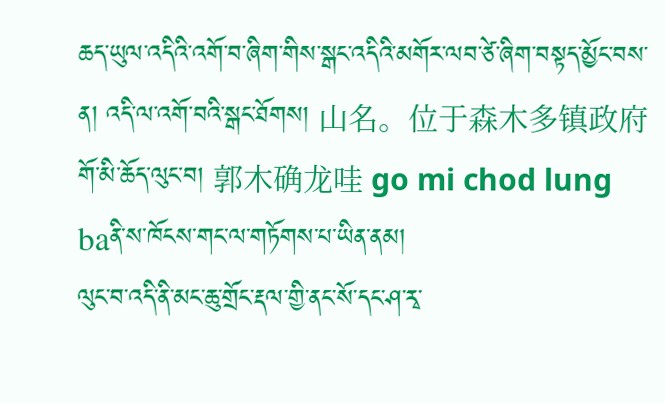ཆད་ཡུལ་འདིའི་འགོ་བ་ཞིག་གིས་སྒང་འདིའི་མགོར་ལབ་ཙེ་ཞིག་བསྟད་མྱོང་བས་ན། འདི་ལ་འགོ་བའི་སྒང་ཐོགས། 山名。位于森木多镇政府
གོ་མི་ཆོད་ལུང་བ། 郭木确龙哇 go mi chod lung baནི་ས་ཁོངས་གང་ལ་གཏོགས་པ་ཡིན་ནམ།
ལུང་བ་འདི་ནི་མང་ཆུ་གྲོང་རྡལ་གྱི་ནང་སོ་དང་ཤ་རྭ་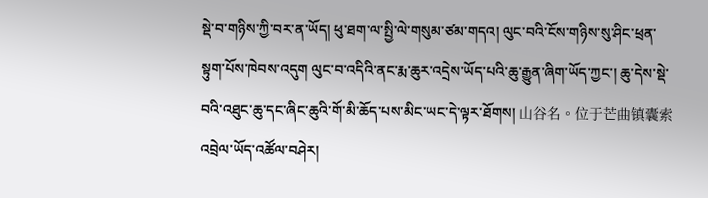སྡེ་བ་གཉིས་ཀྱི་བར་ན་ཡོད། ཕུ་ཐག་ལ་སྤྱི་ལེ་གསུམ་ཙམ་གདའ། ལུང་བའི་ངོས་གཉིས་སུ་ཤིང་ཕྲན་སྟུག་པོས་ཁེབས་འདུག ལུང་བ་འདིའི་ནང་རྨ་ཆུར་འདྲེས་ཡོད་པའི་ཆུ་རྒྱུན་ཞིག་ཡོད་ཀྱང་། ཆུ་དེས་སྡེ་བའི་འཐུང་ཆུ་དང་ཞིང་ཆུའི་གོ་མི་ཆོད་པས་མིང་ཡང་དེ་ལྟར་ཐོགས། 山谷名。位于芒曲镇囊索
འབྲེལ་ཡོད་འཚོལ་བཤེར།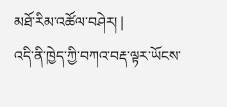མཐོ་རིམ་འཚོལ་བཤེར། |
འདི་ནི་ཁྱེད་ཀྱི་བཀའ་བརྡ་ལྟར་ཡོངས་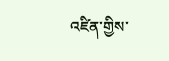འཛིན་གྱིས་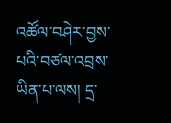འཚོལ་བཤེར་བྱས་པའི་བཙལ་འབྲས་ཡིན་པ་ལས། དྲ་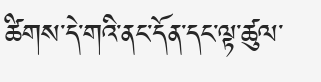ཚིགས་དེ་གའི་ནང་དོན་དང་ལྟ་ཚུལ་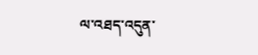ལ་འཐད་འདུན་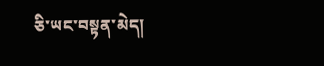ཅི་ཡང་བསྟན་མེད།